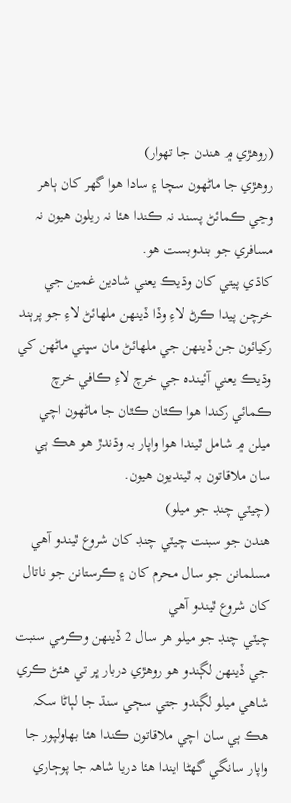(روھڙي ۾ ھندن جا تهوار)
روھڙي جا ماڻھون سچا ۽ سادا ھوا گهر کان ٻاھر وڃي ڪمائڻ پسند نہ ڪندا ھئا نہ ريلون ھيون نہ مسافري جو بندوبست ھو.
کاڌي پيتي کان وڌيڪ يعني شادين غمين جي خرچن پيدا ڪرڻ لاءِ وڏا ڏينهن ملهائڻ لاءِ جو پرٻند رکيائون جن ڏينهن جي ملهائڻ مان سڀني ماڻهن کي وڌيڪ يعني آئينده جي خرچ لاءِ ڪافي خرچ ڪمائي رکندا ھوا ڪٿان ڪٿان جا ماڻهون اچي ميلن ۾ شامل ٿيندا ھوا واپار بہ وڌندڙ ھو ھڪ ٻي سان ملاقاتون بہ ٿينديون ھيون.
(چيٽي چنڊ جو ميلو)
ھندن جو سبنت چيٽي چنڊ کان شروع ٿيندو آھي مسلمانن جو سال محرم کان ۽ ڪرستانن جو ناتال کان شروع ٿيندو آھي
چيٽي چنڊ جو ميلو ھر سال 2 ڏينهن وڪرمي سنبت جي ڏينهن لڳندو ھو روھڙي دربار ڀر تي ھئڻ ڪري شاھي ميلو لڳندو جتي سڄي سنڌ جا لٻاڻا سکہ ھڪ ٻي سان اچي ملاقاتون ڪندا ھئا بهاولپور جا واپار سانگي گهڻا ايندا ھئا دريا شاھہ جا پوڄاري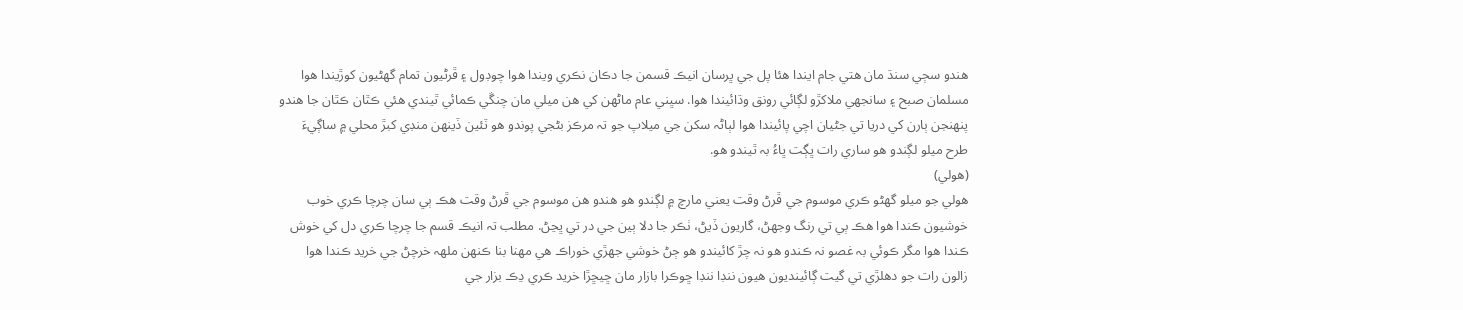ھندو سڄي سنڌ مان ھتي جام ايندا ھئا پل جي ڀرسان انيڪ قسمن جا دڪان نڪري ويندا ھوا چوڊول ۽ ڦرڻيون تمام گهڻيون کوڙيندا ھوا مسلمان صبح ۽ سانجهي ملاکڙو لڳائي رونق وڌائيندا ھوا. سڀني عام ماڻهن کي ھن ميلي مان چنڱي ڪمائي ٿيندي ھئي ڪٿان ڪٿان جا ھندو پنهنجن ٻارن کي دريا تي جڻيان اچي پائيندا ھوا لٻاڻہ سکن جي ميلاپ جو تہ مرڪز بڻجي پوندو ھو ٽئين ڏينهن منڊي کبڙ محلي ۾ ساڳيءَ طرح ميلو لڳندو ھو ساري رات ڀڳت ڀاءُ بہ ٿيندو ھو.
(ھولي)
ھولي جو ميلو گهڻو ڪري موسوم جي ڦرڻ وقت يعني مارچ ۾ لڳندو ھو ھندو ھن موسوم جي ڦرڻ وقت ھڪ ٻي سان چرچا ڪري خوب خوشيون ڪندا ھوا ھڪ ٻي تي رنگ وجهڻ، گاريون ڏيڻ، ٺڪر جا دلا ٻين جي در تي ڀڃڻ. مطلب تہ انيڪ قسم جا چرچا ڪري دل کي خوش ڪندا ھوا مگر ڪوئي بہ غصو نہ ڪندو ھو نہ چڙ کائيندو ھو ڄڻ خوشي جهڙي خوراڪ ھي مهنا بنا ڪنهن ملهہ خرچڻ جي خريد ڪندا ھوا
زالون رات جو دھلڙي تي گيت ڳائينديون ھيون ننڊا ننڊا ڇوڪرا بازار مان ڇيڇڙا خريد ڪري ڍڪ بزار جي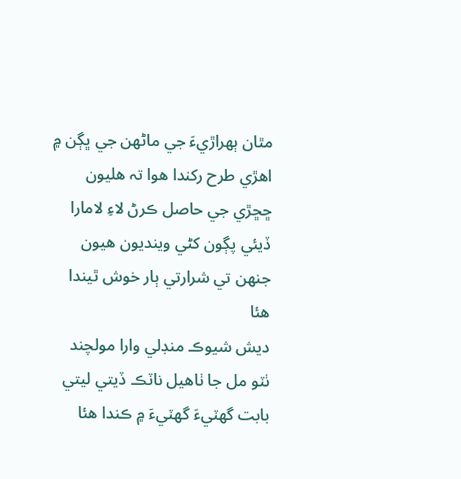مٿان ٻهراڙيءَ جي ماڻهن جي ڀڳن ۾ اھڙي طرح رکندا ھوا تہ ھليون ڇڇڙي جي حاصل ڪرڻ لاءِ لامارا ڏيئي پڳون کڻي وينديون ھيون جنهن تي شرارتي ٻار خوش ٿيندا ھئا
ديش شيوڪ منڊلي وارا مولچند ٺٽو مل جا ٺاھيل ناٽڪ ڏيتي ليتي بابت گهٽيءَ گهٽيءَ ۾ ڪندا ھئا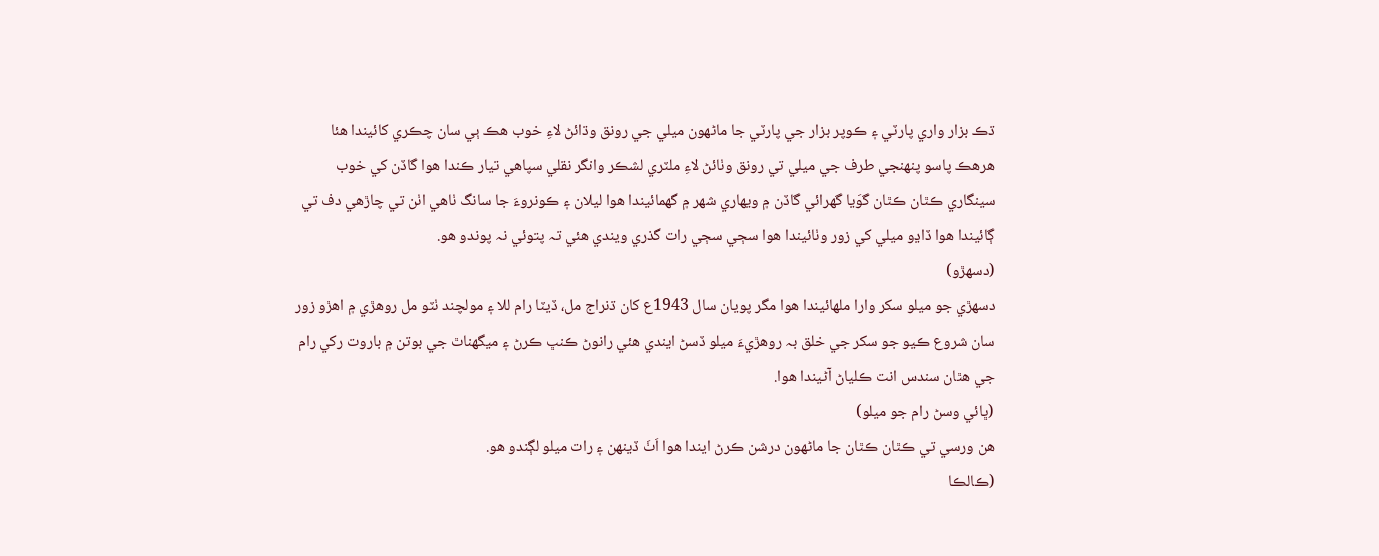ڌڪ بزار واري پارٽي ۽ ڪوپر بزار جي پارٽي جا ماڻهون ميلي جي رونق وڌائڻ لاءِ خوب ھڪ ٻي سان چڪري کائيندا ھئا ھرھڪ پاسو پنهنجي طرف جي ميلي تي رونق وٺائڻ لاءِ ملٽري لشڪر وانگر نقلي سپاھي تيار ڪندا ھوا گاڏن کي خوب سينگاري ڪٿان ڪٿان گوَيا گهرائي گاڏن ۾ ويهاري شهر ۾ گهمائيندا ھوا ليلان ۽ ڪونروءَ جا سانگ ٺاھي اٺن تي چاڙھي دف تي ڳائيندا ھوا ڏاڍو ميلي کي زور وٺائيندا ھوا سڄي سڄي رات گذري ويندي ھئي تہ پتوئي نہ پوندو ھو.
(دسهڙو)
دسهڙي جو ميلو سکر وارا ملهائيندا ھوا مگر پويان سال 1943ع کان ڌنراج مل، ڏيٽا رام للا ۽ مولچند ٺٽو مل روھڙي ۾ اھڙو زور سان شروع ڪيو جو سکر جي خلق بہ روھڙيءَ ميلو ڏسڻ ايندي ھئي رانوڻ ڪنڀ ڪرڻ ۽ ميگهناٿ جي بوتن ۾ باروت رکي رام جي ھٿان سندس انت ڪلياڻ آڻيندا ھوا.
(ڀائي وسڻ رام جو ميلو)
ھن ورسي تي ڪٿان ڪٿان جا ماڻهون درشن ڪرڻ ايندا ھوا اَٺَ ڏينهن ۽ رات ميلو لڳندو ھو.
(ڪالڪا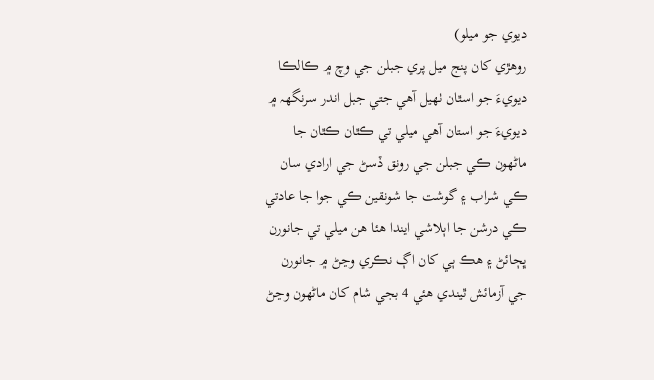ديوي جو ميلو)
روھڙي کان پنج ميل پري جبلن جي وچ ۾ ڪالڪا ديويءَ جو اسٿان ٺهيل آھي جتي جبل اندر سرنگهہ ۾ ديويءَ جو استان آھي ميلي تي ڪٿان ڪٿان جا ماڻهون ڪي جبلن جي رونق ڏسڻ جي ارادي سان ڪي شراب ۽ گوشت جا شونقين ڪي جوا جا عادتي ڪي درشن جا اٻلاشي ايندا ھئا ھن ميلي تي جانورن ڀڄائڻ ۽ ھڪ ٻي کان اڳ نڪري وڃڻ ۾ جانورن جي آزمائش ٿيندي ھئي 4 بجي شام کان ماڻهون وڃڻ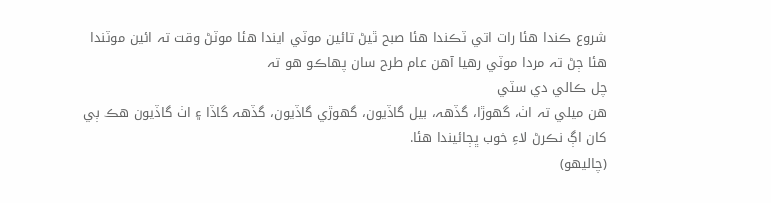شروع ڪندا ھئا رات اتي ٽڪندا ھئا صبح ٿيڻ تائين موٽي ايندا ھئا موٽڻ وقت تہ ائين موٽندا ھئا ڄڻ تہ مردا موٽي رھيا آھن عام طرح سان پهاڪو ھو تہ
چل ڪالي دي سٽي
ھن ميلي تہ اٺ، گهوڙا، گڏھہ، بيل گاڏيون، گهوڙي گاڏيون، گڏھہ گاڏا ۽ اٺ گاڏيون ھڪ ٻي کان اڳ نڪرڻ لاءِ خوب ڀڄائيندا ھئا.
(چاليهو)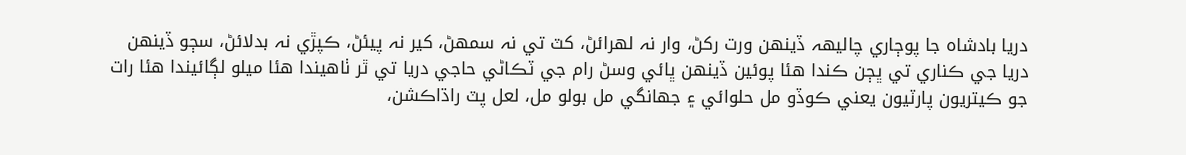دريا بادشاه جا پوڄاري چاليهہ ڏينهن ورت رکڻ، وار نہ لهرائڻ، کٽ تي نہ سمهڻ، کير نہ پيئڻ، ڪپڙي نہ بدلائڻ، سڄو ڏينهن دريا جي ڪناري تي ڀڄن ڪندا ھئا پوئين ڏينهن ڀائي وسڻ رام جي ٽڪاڻي حاجي دريا تي ٿر ٺاھيندا ھئا ميلو لڳائيندا ھئا رات جو ڪيتريون پارٽيون يعني ڪوڏو مل حلوائي ۽ جهانگي مل بولو مل، لعل پٽ راڌاڪشن،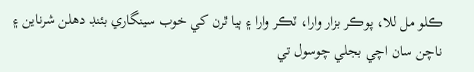ڪلو مل للا، پوڪر بزار وارا، ٽڪر وارا ۽ ٻيا ٿرن کي خوب سينگاري بئنڊ دھلن شرناين ۽ ناچن سان اچي بجلي چوسول تي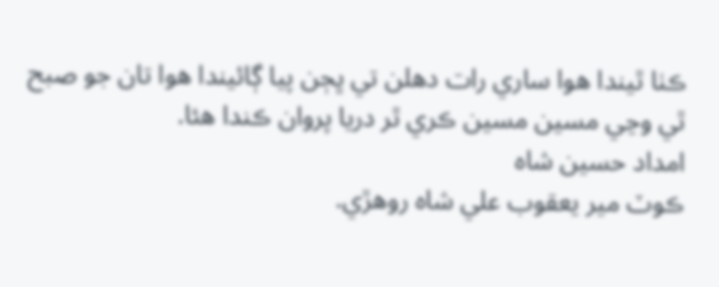ڪٺا ٿيندا ھوا ساري رات دھلن تي ڀڄن پيا ڳائيندا ھوا تان جو صبح ٿي وڃي مسين مسين ڪري ٿر دريا پروان ڪندا ھئا.
امداد حسين شاه
ڪوٽ مير يعقوب علي شاه روھڙي.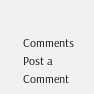Comments
Post a Comment